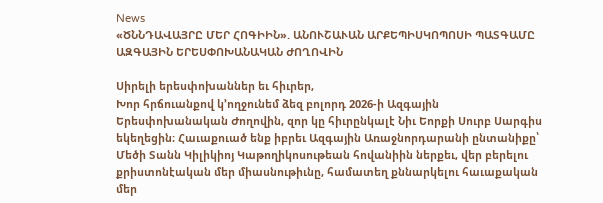News
«ԾՆՆԴԱՎԱՅՐԸ ՄԵՐ ՀՈԳԻԻՆ». ԱՆՈՒՇԱՒԱՆ ԱՐՔԵՊԻՍԿՈՊՈՍԻ ՊԱՏԳԱՄԸ ԱԶԳԱՅԻՆ ԵՐԵՍՓՈԽԱՆԱԿԱՆ ԺՈՂՈՎԻՆ

Սիրելի երեսփոխաններ եւ հիւրեր,
Խոր հրճուանքով կ՚ողջունեմ ձեզ բոլորդ 2026-ի Ազգային Երեսփոխանական Ժողովին, զոր կը հիւրընկալէ Նիւ Եորքի Սուրբ Սարգիս եկեղեցին։ Հաւաքուած ենք իբրեւ Ազգային Առաջնորդարանի ընտանիքը՝ Մեծի Տանն Կիլիկիոյ Կաթողիկոսութեան հովանիին ներքեւ, վեր բերելու քրիստոնէական մեր միասնութիւնը, համատեղ քննարկելու հաւաքական մեր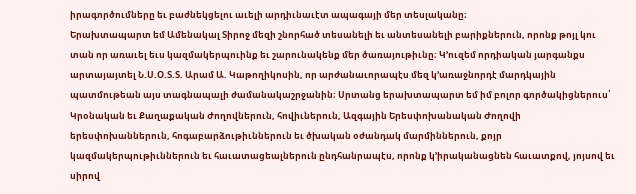իրագործումները եւ բաժնեկցելու աւելի արդիւնաւէտ ապագայի մեր տեսլականը։
Երախտապարտ եմ Ամենակալ Տիրոջ մեզի շնորհած տեսանելի եւ անտեսանելի բարիքներուն, որոնք թոյլ կու տան որ առաւել եւս կազմակերպուինք եւ շարունակենք մեր ծառայութիւնը։ Կ՚ուզեմ որդիական յարգանքս արտայայտել Ն.Ս.Օ.Տ.Տ. Արամ Ա. Կաթողիկոսին, որ արժանաւորապէս մեզ կ՚առաջնորդէ մարդկային պատմութեան այս տագնապալի ժամանակաշրջանին։ Սրտանց երախտապարտ եմ իմ բոլոր գործակիցներուս՝ Կրօնական եւ Քաղաքական Ժողովներուն, հովիւներուն, Ազգային Երեսփոխանական Ժողովի երեսփոխաններուն, հոգաբարձութիւններուն եւ ծխական օժանդակ մարմիններուն, քոյր կազմակերպութիւններուն եւ հաւատացեալներուն ընդհանրապէս, որոնք կ՚իրականացնեն հաւատքով, յոյսով եւ սիրով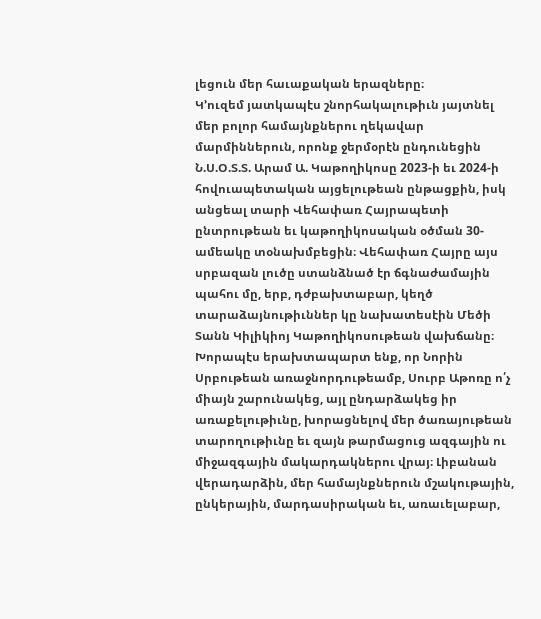լեցուն մեր հաւաքական երազները։
Կ՚ուզեմ յատկապէս շնորհակալութիւն յայտնել մեր բոլոր համայնքներու ղեկավար մարմիններուն, որոնք ջերմօրէն ընդունեցին Ն.Ս.Օ.Տ.Տ. Արամ Ա. Կաթողիկոսը 2023-ի եւ 2024-ի հովուապետական այցելութեան ընթացքին, իսկ անցեալ տարի Վեհափառ Հայրապետի ընտրութեան եւ կաթողիկոսական օծման 30-ամեակը տօնախմբեցին։ Վեհափառ Հայրը այս սրբազան լուծը ստանձնած էր ճգնաժամային պահու մը, երբ, դժբախտաբար, կեղծ տարաձայնութիւններ կը նախատեսէին Մեծի Տանն Կիլիկիոյ Կաթողիկոսութեան վախճանը։ Խորապէս երախտապարտ ենք, որ Նորին Սրբութեան առաջնորդութեամբ, Սուրբ Աթոռը ո՛չ միայն շարունակեց, այլ ընդարձակեց իր առաքելութիւնը, խորացնելով մեր ծառայութեան տարողութիւնը եւ զայն թարմացուց ազգային ու միջազգային մակարդակներու վրայ։ Լիբանան վերադարձին, մեր համայնքներուն մշակութային, ընկերային, մարդասիրական եւ, առաւելաբար,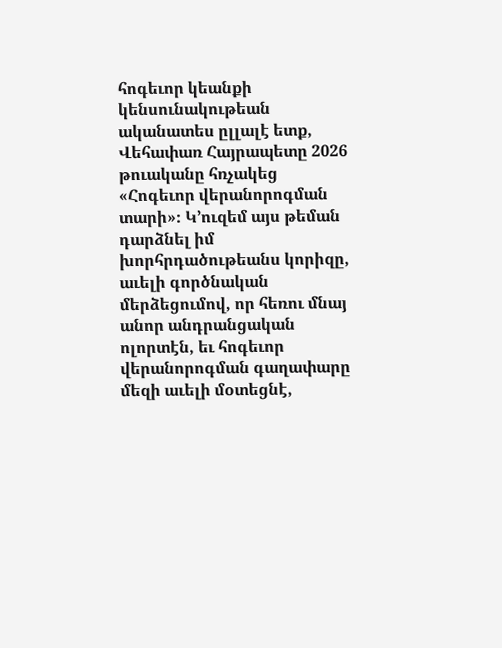հոգեւոր կեանքի կենսունակութեան ականատես ըլլալէ ետք, Վեհափառ Հայրապետը 2026 թուականը հռչակեց «Հոգեւոր վերանորոգման տարի»։ Կ՚ուզեմ այս թեման դարձնել իմ խորհրդածութեանս կորիզը, աւելի գործնական մերձեցումով, որ հեռու մնայ անոր անդրանցական ոլորտէն, եւ հոգեւոր վերանորոգման գաղափարը մեզի աւելի մօտեցնէ,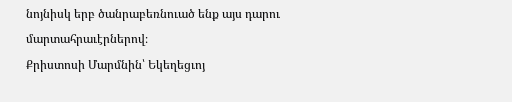նոյնիսկ երբ ծանրաբեռնուած ենք այս դարու մարտահրաւէրներով։
Քրիստոսի Մարմնին՝ Եկեղեցւոյ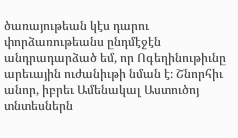ծառայութեան կէս դարու փորձառութեանս ընդմէջէն անդրադարձած եմ, որ Ոգեղինութիւնը արեւային ուժանիւթի նման է։ Շնորհիւ անոր, իբրեւ Ամենակալ Աստուծոյ տնտեսներն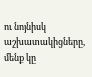ու նոյնիսկ աշխատակիցները, մենք կը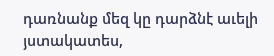դառնանք մեզ կը դարձնէ աւելի յստակատես,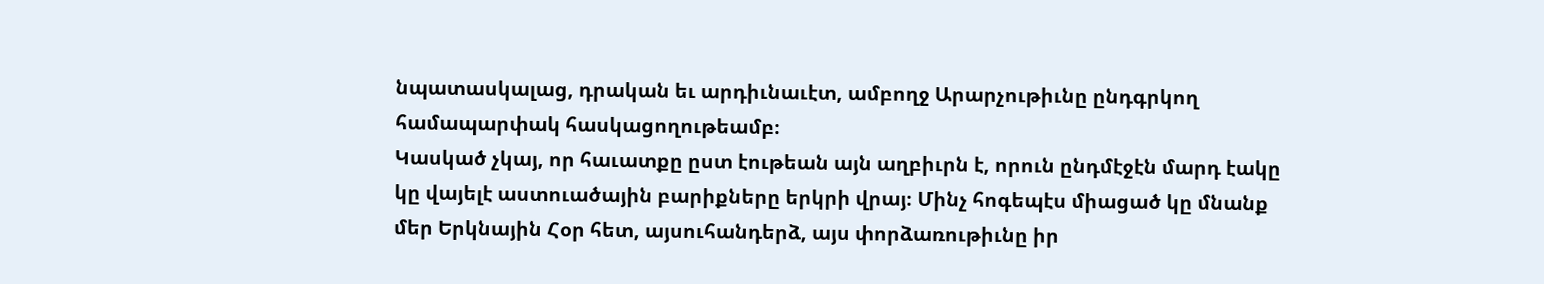նպատասկալաց, դրական եւ արդիւնաւէտ, ամբողջ Արարչութիւնը ընդգրկող համապարփակ հասկացողութեամբ։
Կասկած չկայ, որ հաւատքը ըստ էութեան այն աղբիւրն է, որուն ընդմէջէն մարդ էակը կը վայելէ աստուածային բարիքները երկրի վրայ։ Մինչ հոգեպէս միացած կը մնանք մեր Երկնային Հօր հետ, այսուհանդերձ, այս փորձառութիւնը իր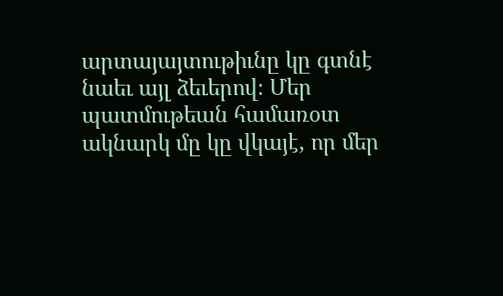արտայայտութիւնը կը գտնէ նաեւ այլ ձեւերով։ Մեր պատմութեան համառօտ ակնարկ մը կը վկայէ, որ մեր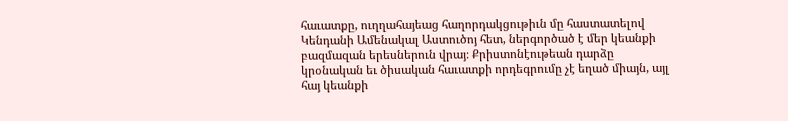հաւատքը, ուղղահայեաց հաղորդակցութիւն մը հաստատելով Կենդանի Ամենակալ Աստուծոյ հետ, ներգործած է մեր կեանքի բազմազան երեսներուն վրայ։ Քրիստոնէութեան դարձը կրօնական եւ ծիսական հաւատքի որդեգրումը չէ եղած միայն, այլ հայ կեանքի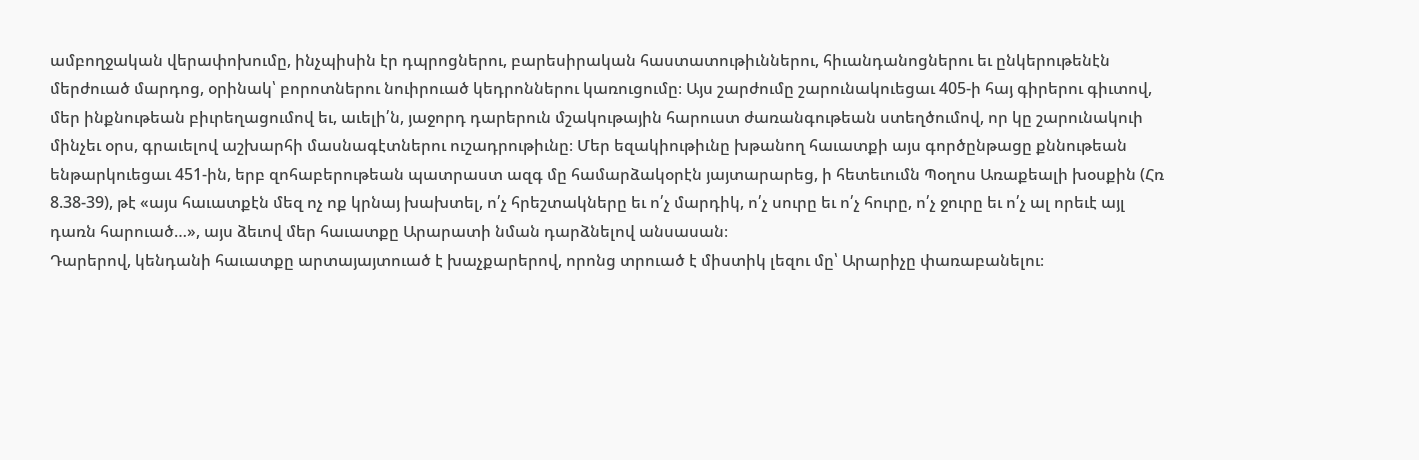ամբողջական վերափոխումը, ինչպիսին էր դպրոցներու, բարեսիրական հաստատութիւններու, հիւանդանոցներու եւ ընկերութենէն մերժուած մարդոց, օրինակ՝ բորոտներու նուիրուած կեդրոններու կառուցումը։ Այս շարժումը շարունակուեցաւ 405-ի հայ գիրերու գիւտով, մեր ինքնութեան բիւրեղացումով եւ, աւելի՛ն, յաջորդ դարերուն մշակութային հարուստ ժառանգութեան ստեղծումով, որ կը շարունակուի մինչեւ օրս, գրաւելով աշխարհի մասնագէտներու ուշադրութիւնը։ Մեր եզակիութիւնը խթանող հաւատքի այս գործընթացը քննութեան ենթարկուեցաւ 451-ին, երբ զոհաբերութեան պատրաստ ազգ մը համարձակօրէն յայտարարեց, ի հետեւումն Պօղոս Առաքեալի խօսքին (Հռ 8.38-39), թէ «այս հաւատքէն մեզ ոչ ոք կրնայ խախտել, ո՛չ հրեշտակները եւ ո՛չ մարդիկ, ո՛չ սուրը եւ ո՛չ հուրը, ո՛չ ջուրը եւ ո՛չ ալ որեւէ այլ դառն հարուած…», այս ձեւով մեր հաւատքը Արարատի նման դարձնելով անսասան։
Դարերով, կենդանի հաւատքը արտայայտուած է խաչքարերով, որոնց տրուած է միստիկ լեզու մը՝ Արարիչը փառաբանելու։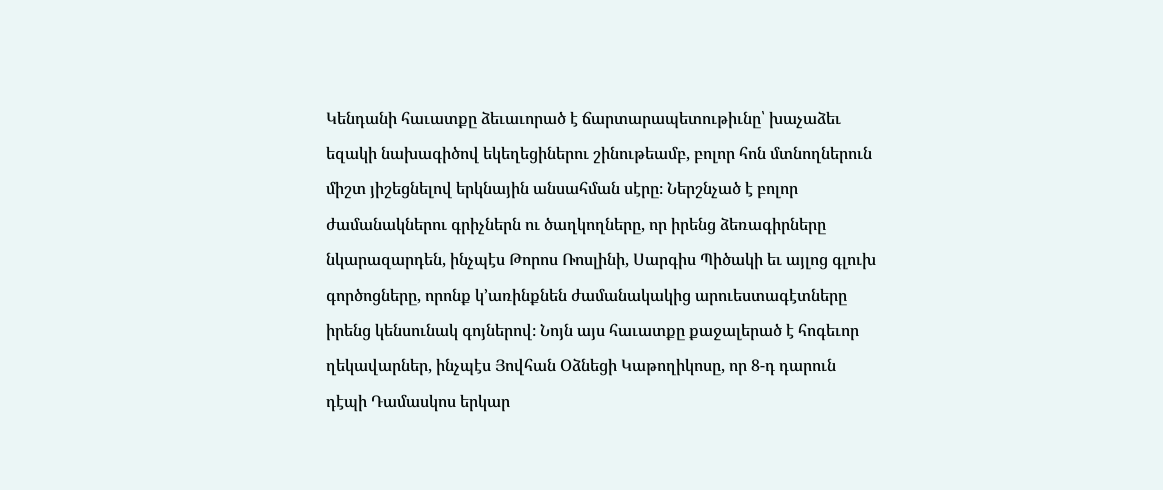Կենդանի հաւատքը ձեւաւորած է ճարտարապետութիւնը՝ խաչաձեւ եզակի նախագիծով եկեղեցիներու շինութեամբ, բոլոր հոն մտնողներուն միշտ յիշեցնելով երկնային անսահման սէրը։ Ներշնչած է բոլոր ժամանակներու գրիչներն ու ծաղկողները, որ իրենց ձեռագիրները նկարազարդեն, ինչպէս Թորոս Ռոսլինի, Սարգիս Պիծակի եւ այլոց գլուխ գործոցները, որոնք կ՚առինքնեն ժամանակակից արուեստագէտները իրենց կենսունակ գոյներով։ Նոյն այս հաւատքը քաջալերած է հոգեւոր ղեկավարներ, ինչպէս Յովհան Օձնեցի Կաթողիկոսը, որ 8-դ դարուն դէպի Դամասկոս երկար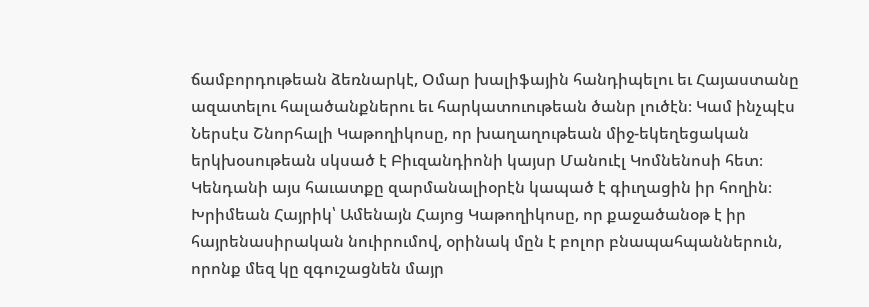ճամբորդութեան ձեռնարկէ, Օմար խալիֆային հանդիպելու եւ Հայաստանը ազատելու հալածանքներու եւ հարկատուութեան ծանր լուծէն։ Կամ ինչպէս Ներսէս Շնորհալի Կաթողիկոսը, որ խաղաղութեան միջ-եկեղեցական երկխօսութեան սկսած է Բիւզանդիոնի կայսր Մանուէլ Կոմնենոսի հետ։
Կենդանի այս հաւատքը զարմանալիօրէն կապած է գիւղացին իր հողին։ Խրիմեան Հայրիկ՝ Ամենայն Հայոց Կաթողիկոսը, որ քաջածանօթ է իր հայրենասիրական նուիրումով, օրինակ մըն է բոլոր բնապահպաններուն, որոնք մեզ կը զգուշացնեն մայր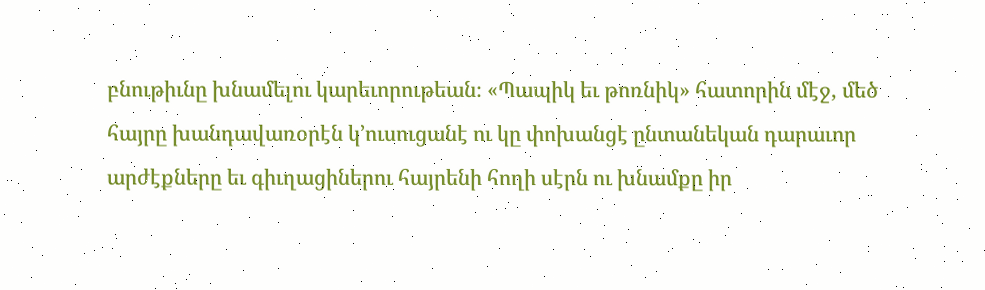բնութիւնը խնամելու կարեւորութեան։ «Պապիկ եւ թոռնիկ» հատորին մէջ, մեծ հայրը խանդավառօրէն կ՚ուսուցանէ ու կը փոխանցէ ընտանեկան դարաւոր արժէքները եւ գիւղացիներու հայրենի հողի սէրն ու խնամքը իր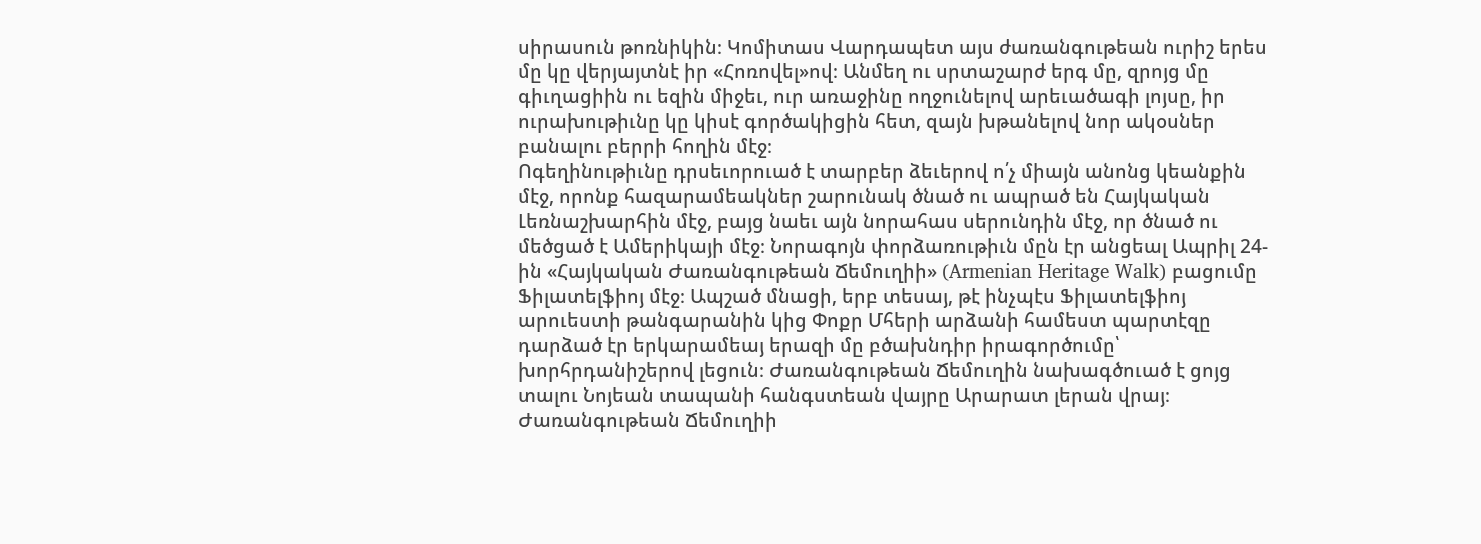սիրասուն թոռնիկին։ Կոմիտաս Վարդապետ այս ժառանգութեան ուրիշ երես մը կը վերյայտնէ իր «Հոռովել»ով։ Անմեղ ու սրտաշարժ երգ մը, զրոյց մը գիւղացիին ու եզին միջեւ, ուր առաջինը ողջունելով արեւածագի լոյսը, իր ուրախութիւնը կը կիսէ գործակիցին հետ, զայն խթանելով նոր ակօսներ բանալու բերրի հողին մէջ։
Ոգեղինութիւնը դրսեւորուած է տարբեր ձեւերով ո՛չ միայն անոնց կեանքին մէջ, որոնք հազարամեակներ շարունակ ծնած ու ապրած են Հայկական Լեռնաշխարհին մէջ, բայց նաեւ այն նորահաս սերունդին մէջ, որ ծնած ու մեծցած է Ամերիկայի մէջ։ Նորագոյն փորձառութիւն մըն էր անցեալ Ապրիլ 24-ին «Հայկական Ժառանգութեան Ճեմուղիի» (Armenian Heritage Walk) բացումը Ֆիլատելֆիոյ մէջ։ Ապշած մնացի, երբ տեսայ, թէ ինչպէս Ֆիլատելֆիոյ արուեստի թանգարանին կից Փոքր Մհերի արձանի համեստ պարտէզը դարձած էր երկարամեայ երազի մը բծախնդիր իրագործումը՝ խորհրդանիշերով լեցուն։ Ժառանգութեան Ճեմուղին նախագծուած է ցոյց տալու Նոյեան տապանի հանգստեան վայրը Արարատ լերան վրայ։ Ժառանգութեան Ճեմուղիի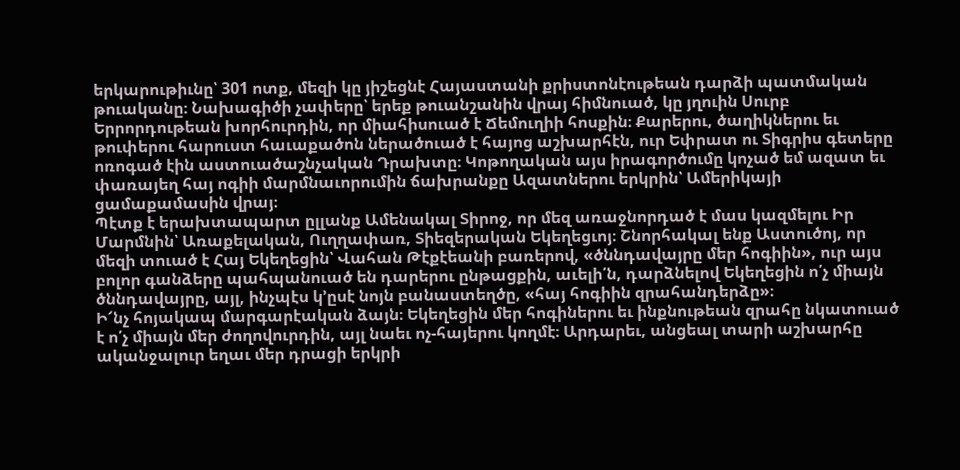երկարութիւնը՝ 301 ոտք, մեզի կը յիշեցնէ Հայաստանի քրիստոնէութեան դարձի պատմական թուականը։ Նախագիծի չափերը՝ երեք թուանշանին վրայ հիմնուած, կը յղուին Սուրբ Երրորդութեան խորհուրդին, որ միահիսուած է Ճեմուղիի հոսքին։ Քարերու, ծաղիկներու եւ թուփերու հարուստ հաւաքածոն ներածուած է հայոց աշխարհէն, ուր Եփրատ ու Տիգրիս գետերը ոռոգած էին աստուածաշնչական Դրախտը։ Կոթողական այս իրագործումը կոչած եմ ազատ եւ փառայեղ հայ ոգիի մարմնաւորումին ճախրանքը Ազատներու երկրին՝ Ամերիկայի ցամաքամասին վրայ։
Պէտք է երախտապարտ ըլլանք Ամենակալ Տիրոջ, որ մեզ առաջնորդած է մաս կազմելու Իր Մարմնին՝ Առաքելական, Ուղղափառ, Տիեզերական Եկեղեցւոյ։ Շնորհակալ ենք Աստուծոյ, որ մեզի տուած է Հայ Եկեղեցին՝ Վահան Թէքէեանի բառերով, «ծննդավայրը մեր հոգիին», ուր այս բոլոր գանձերը պահպանուած են դարերու ընթացքին, աւելի՛ն, դարձնելով Եկեղեցին ո՛չ միայն ծննդավայրը, այլ, ինչպէս կ՚ըսէ նոյն բանաստեղծը, «հայ հոգիին զրահանդերձը»։
Ի՜նչ հոյակապ մարգարէական ձայն։ Եկեղեցին մեր հոգիներու եւ ինքնութեան զրահը նկատուած է ո՛չ միայն մեր ժողովուրդին, այլ նաեւ ոչ-հայերու կողմէ։ Արդարեւ, անցեալ տարի աշխարհը ականջալուր եղաւ մեր դրացի երկրի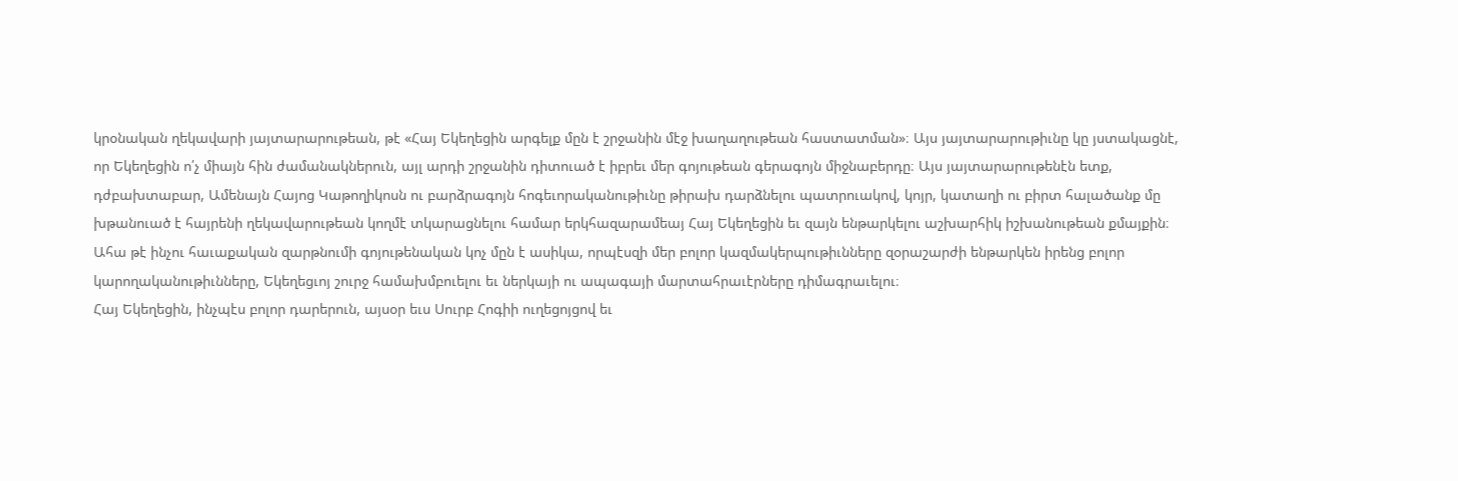կրօնական ղեկավարի յայտարարութեան, թէ «Հայ Եկեղեցին արգելք մըն է շրջանին մէջ խաղաղութեան հաստատման»։ Այս յայտարարութիւնը կը յստակացնէ, որ Եկեղեցին ո՛չ միայն հին ժամանակներուն, այլ արդի շրջանին դիտուած է իբրեւ մեր գոյութեան գերագոյն միջնաբերդը։ Այս յայտարարութենէն ետք, դժբախտաբար, Ամենայն Հայոց Կաթողիկոսն ու բարձրագոյն հոգեւորականութիւնը թիրախ դարձնելու պատրուակով, կոյր, կատաղի ու բիրտ հալածանք մը խթանուած է հայրենի ղեկավարութեան կողմէ տկարացնելու համար երկհազարամեայ Հայ Եկեղեցին եւ զայն ենթարկելու աշխարհիկ իշխանութեան քմայքին։ Ահա թէ ինչու հաւաքական զարթնումի գոյութենական կոչ մըն է ասիկա, որպէսզի մեր բոլոր կազմակերպութիւնները զօրաշարժի ենթարկեն իրենց բոլոր կարողականութիւնները, Եկեղեցւոյ շուրջ համախմբուելու եւ ներկայի ու ապագայի մարտահրաւէրները դիմագրաւելու։
Հայ Եկեղեցին, ինչպէս բոլոր դարերուն, այսօր եւս Սուրբ Հոգիի ուղեցոյցով եւ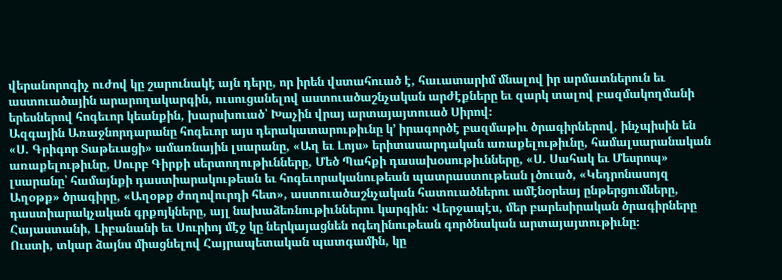վերանորոգիչ ուժով կը շարունակէ այն դերը, որ իրեն վստահուած է, հաւատարիմ մնալով իր արմատներուն եւ աստուածային արարողակարգին, ուսուցանելով աստուածաշնչական արժէքները եւ զարկ տալով բազմակողմանի երեսներով հոգեւոր կեանքին, խարսխուած՝ Խաչին վրայ արտայայտուած Սիրով։
Ազգային Առաջնորդարանը հոգեւոր այս դերակատարութիւնը կ՚ իրագործէ բազմաթիւ ծրագիրներով, ինչպիսին են «Ս. Գրիգոր Տաթեւացի» ամառնային լսարանը, «Աղ եւ Լոյս» երիտասարդական առաքելութիւնը, համալսարանական առաքելութիւնը, Սուրբ Գիրքի սերտողութիւնները, Մեծ Պահքի դասախօսութիւնները, «Ս. Սահակ եւ Մեսրոպ» լսարանը՝ համայնքի դաստիարակութեան եւ հոգեւորականութեան պատրաստութեան լծուած, «Կեդրոնասոյզ Աղօթք» ծրագիրը, «Աղօթք ժողովուրդի հետ», աստուածաշնչական հատուածներու ամէնօրեայ ընթերցումները, դաստիարակչական գրքոյկները, այլ նախաձեռնութիւններու կարգին։ Վերջապէս, մեր բարեսիրական ծրագիրները Հայաստանի, Լիբանանի եւ Սուրիոյ մէջ կը ներկայացնեն ոգեղինութեան գործնական արտայայտութիւնը։
Ուստի, տկար ձայնս միացնելով Հայրապետական պատգամին, կը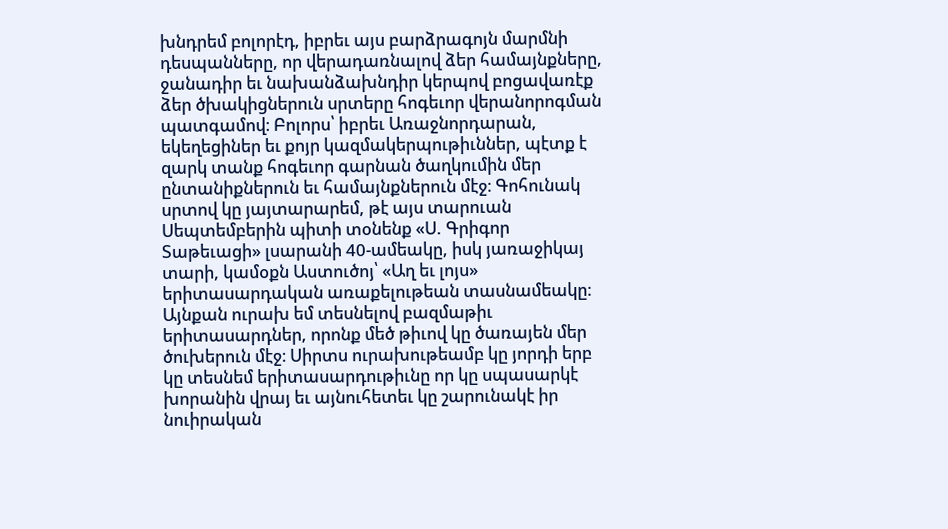խնդրեմ բոլորէդ, իբրեւ այս բարձրագոյն մարմնի դեսպանները, որ վերադառնալով ձեր համայնքները, ջանադիր եւ նախանձախնդիր կերպով բոցավառէք ձեր ծխակիցներուն սրտերը հոգեւոր վերանորոգման պատգամով։ Բոլորս՝ իբրեւ Առաջնորդարան, եկեղեցիներ եւ քոյր կազմակերպութիւններ, պէտք է զարկ տանք հոգեւոր գարնան ծաղկումին մեր ընտանիքներուն եւ համայնքներուն մէջ։ Գոհունակ սրտով կը յայտարարեմ, թէ այս տարուան Սեպտեմբերին պիտի տօնենք «Ս. Գրիգոր Տաթեւացի» լսարանի 40-ամեակը, իսկ յառաջիկայ տարի, կամօքն Աստուծոյ՝ «Աղ եւ լոյս» երիտասարդական առաքելութեան տասնամեակը։ Այնքան ուրախ եմ տեսնելով բազմաթիւ երիտասարդներ, որոնք մեծ թիւով կը ծառայեն մեր ծուխերուն մէջ։ Սիրտս ուրախութեամբ կը յորդի երբ կը տեսնեմ երիտասարդութիւնը որ կը սպասարկէ խորանին վրայ եւ այնուհետեւ կը շարունակէ իր նուիրական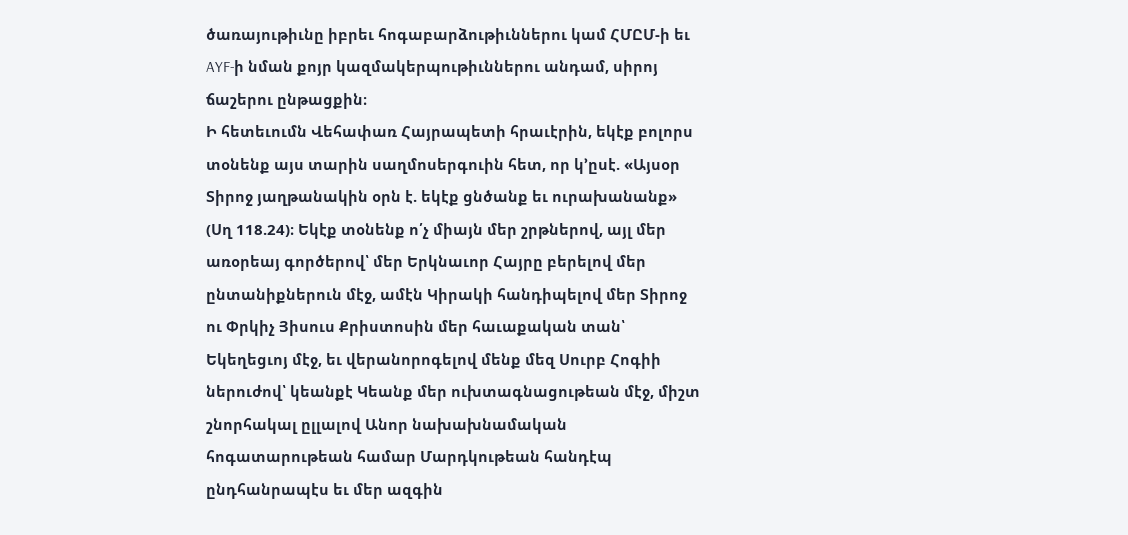ծառայութիւնը իբրեւ հոգաբարձութիւններու կամ ՀՄԸՄ-ի եւ AYF-ի նման քոյր կազմակերպութիւններու անդամ, սիրոյ ճաշերու ընթացքին։
Ի հետեւումն Վեհափառ Հայրապետի հրաւէրին, եկէք բոլորս տօնենք այս տարին սաղմոսերգուին հետ, որ կ՚ըսէ. «Այսօր Տիրոջ յաղթանակին օրն է. եկէք ցնծանք եւ ուրախանանք» (Սղ 118.24)։ Եկէք տօնենք ո՛չ միայն մեր շրթներով, այլ մեր առօրեայ գործերով՝ մեր Երկնաւոր Հայրը բերելով մեր ընտանիքներուն մէջ, ամէն Կիրակի հանդիպելով մեր Տիրոջ ու Փրկիչ Յիսուս Քրիստոսին մեր հաւաքական տան՝ Եկեղեցւոյ մէջ, եւ վերանորոգելով մենք մեզ Սուրբ Հոգիի ներուժով՝ կեանքէ Կեանք մեր ուխտագնացութեան մէջ, միշտ շնորհակալ ըլլալով Անոր նախախնամական հոգատարութեան համար Մարդկութեան հանդէպ ընդհանրապէս եւ մեր ազգին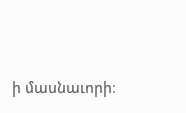ի մասնաւորի։